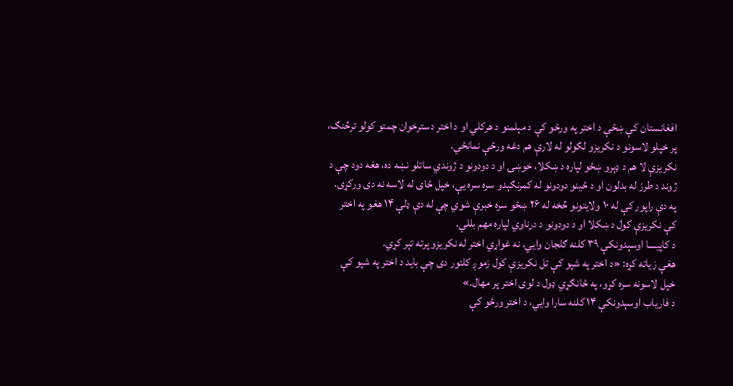افغانستان کې ښځې د اختر په ورځو کې د مېلمنو د هرکلي او د اختر دسترخوان چمتو کولو ترڅنګ، پر خپلو لاسونو د نکریزو لګولو له لارې هم دغه ورځې نمانځي.
نکریزې لا هم د ډېرو ښځو لپاره د ښکلا، خوښۍ او د دودونو د ژوندي ساتلو نښه ده، هغه دود چې د ژوند د طرز له بدلون او د ځینو دودونو له کمرنګېدو سره سره یې، خپل ځای له لاسه نه دی ورکړی.
په دې راپور کې له ۱۰ ولایتونو څخه له ۲۶ ښځو سره خبرې شوي چې له دې ډلې ۱۴ هغو په اختر کې نکریزې کول د ښکلا او د دودونو د درناوي لپاره مهم بللي.
د کاپیسا اوسېدونکې ۳۹ کلنه ګلجان وايي، نه غواړي اختر له نکریزو پرته تېر کړي.
هغې زیاته کړه: «د اختر په شپو کې تل نکریزې کول زموږ کلتور دی چې باید د اختر په شپو کې خپل لاسونه سره کړو، په ځانګړي ډول د لوی اختر پر مهال.»
د فاریاب اوسېدونکې ۱۴ کلنه سارا وايي، د اختر ورځو کې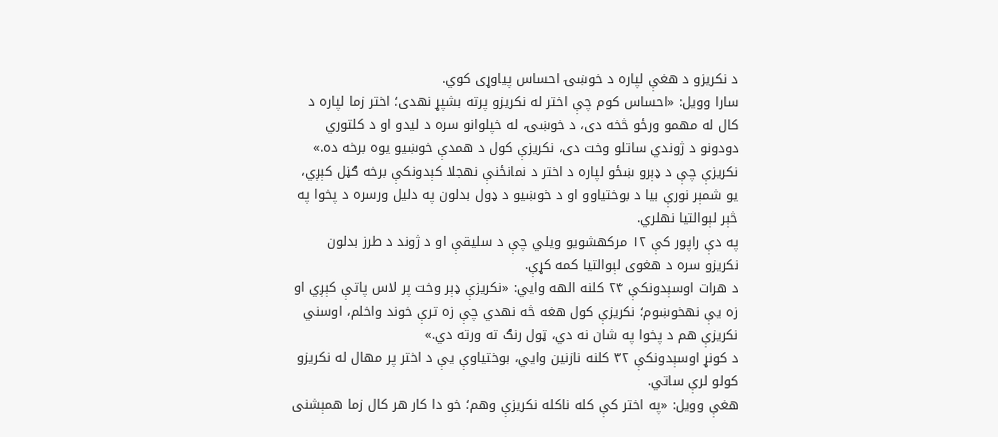د نکریزو د هغې لپاره د خوښۍ احساس پیاوړی کوي.
سارا وویل: «احساس کوم چې اختر له نکریزو پرته بشپړ نهدی؛ اختر زما لپاره د کال له مهمو ورځو څخه دی، د خوښۍ، له خپلوانو سره د لیدو او د کلتوري دودونو د ژوندي ساتلو وخت دی، نکریزې کول د همدې خوښیو یوه برخه ده.»
نکریزې چې د ډېرو ښځو لپاره د اختر د نمانځنې نهجلا کېدونکې برخه ګڼل کېږي، یو شمېر نورې بیا د بوختیاوو او د خوښیو د ډول بدلون په دلیل ورسره د پخوا په څېر لېوالتیا نهلري.
په دې راپور کې ۱۲ مرکهشویو ویلي چې د سلیقې او د ژوند د طرز بدلون نکریزو سره د هغوی لېوالتیا کمه کړې.
د هرات اوسېدونکې ۲۴ کلنه الهه وايي: «نکریزې ډېر وخت پر لاس پاتې کېږي او زه یې نهخوښوم؛ نکریزې کول هغه څه نهدي چې زه ترې خوند واخلم، اوسني نکریزې هم د پخوا په شان نه دي، ټول رنګ ته ورته دي.»
د کونړ اوسېدونکې ۳۲ کلنه نازنین وايي، بوختیاوې یې د اختر پر مهال له نکریزو کولو لرې ساتي.
هغې وویل: «په اختر کې کله ناکله نکریزې وهم؛ خو دا کار هر کال زما همېشنی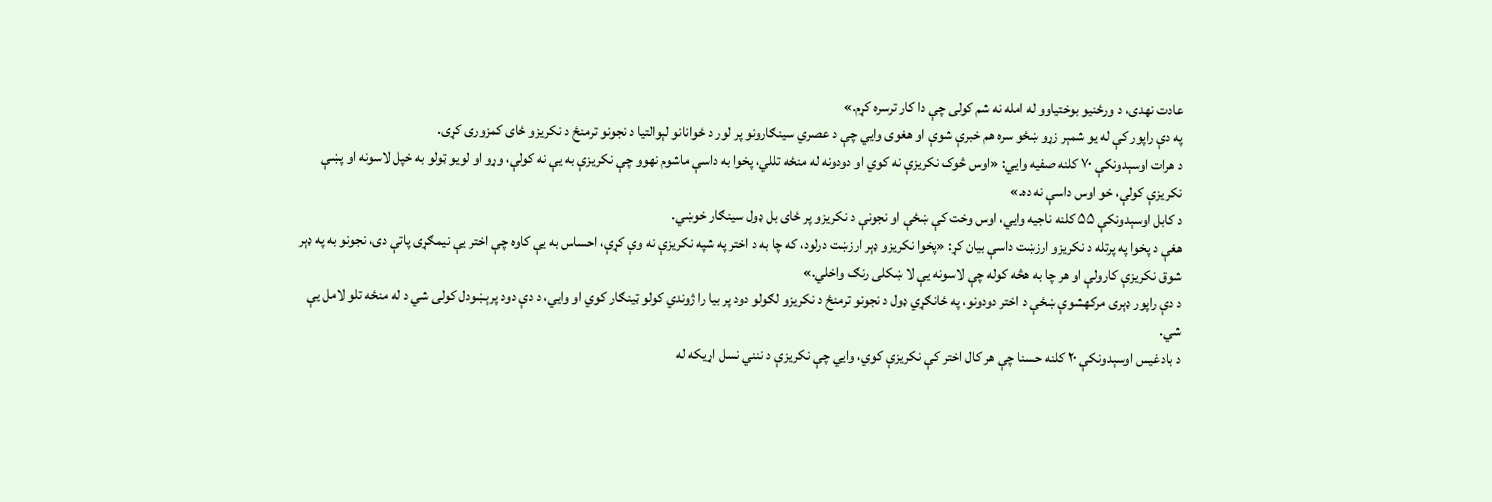عادت نهدی، د ورځنیو بوختیاوو له امله نه شم کولی چې دا کار ترسره کړم.»
په دې راپور کې له یو شمېر زړو ښځو سره هم خبرې شوې او هغوی وايي چې د عصري سینګارونو پر لور د ځوانانو لېوالتیا د نجونو ترمنځ د نکریزو ځای کمزوری کړی.
د هرات اوسېدونکې ۷۰ کلنه صفیه وايي: «اوس څوک نکریزې نه کوي او دودونه له منځه تللي، پخوا به داسې ماشوم نهوو چې نکریزې به یې نه کولې، وړو او لویو ټولو به خپل لاسونه او پښې نکریزې کولې، خو اوس داسې نه ده.»
د کابل اوسېدونکې ۵۵ کلنه ناجیه وايي، اوس وخت کې ښځې او نجونې د نکریزو پر ځای بل ډول سینګار خوښي.
هغې د پخوا په پرتله د نکریزو ارزښت داسې بیان کړ: «پخوا نکریزو ډېر ارزښت درلود، که چا به د اختر په شپه نکریزې نه وې کړې، احساس به یې کاوه چې اختر یې نیمګړی پاتې دی، نجونو به په ډېر شوق نکریزې کارولې او هر چا به هڅه کوله چې لاسونه یې لا ښکلی رنګ واخلي.»
د دې راپور ډېری مرکهشوې ښځې د اختر دودونو، په ځانګړي ډول د نجونو ترمنځ د نکریزو لګولو دود پر بیا را ژوندي کولو ټینګار کوي او وايي، د دې دود پرېښودل کولی شي د له منځه تلو لامل یې شي.
د بادغیس اوسېدونکې ۲۰ کلنه حسنا چې هر کال اختر کې نکریزې کوي، وايي چې نکریزې د ننني نسل اړیکه له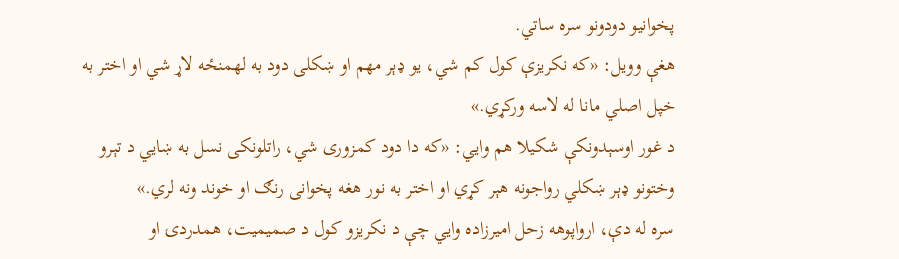پخوانیو دودونو سره ساتي.
هغې وویل: «که نکریزې کول کم شي، یو ډېر مهم او ښکلی دود به لهمنځه لاړ شي او اختر به خپل اصلي مانا له لاسه ورکړي.»
د غور اوسېدونکې شکیلا هم وايي: «که دا دود کمزوری شي، راتلونکی نسل به ښايي د تېرو وختونو ډېر ښکلي رواجونه هېر کړي او اختر به نور هغه پخوانی رنګ او خوند ونه لري.»
سره له دې، ارواپوهه زحل امیرزاده وايي چې د نکریزو کول د صمیمیت، همدردۍ او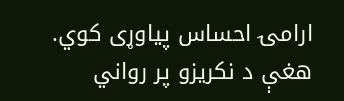ارامۍ احساس پیاوړی کوي.
هغې د نکریزو پر رواني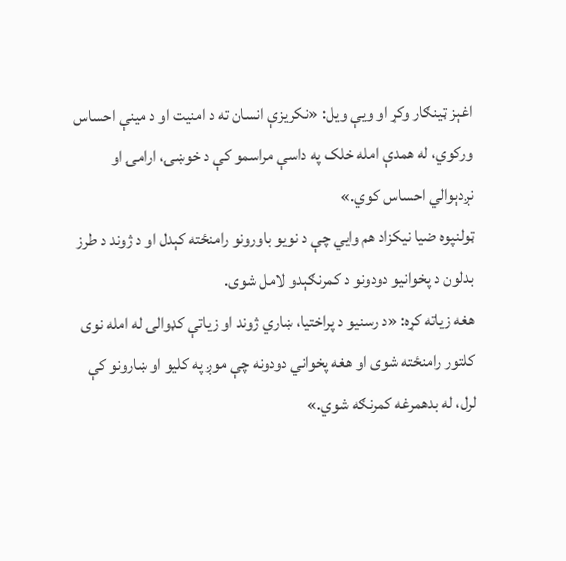اغېز ټینګار وکړ او ویې ویل: «نکریزې انسان ته د امنیت او د مینې احساس ورکوي، له همدې امله خلک په داسې مراسمو کې د خوښۍ، ارامۍ او نږدېوالي احساس کوي.»
ټولنپوه ضیا نیکزاد هم وايي چې د نویو باورونو رامنځته کېدل او د ژوند د طرز بدلون د پخوانیو دودونو د کمرنګېدو لامل شوی.
هغه زیاته کړه: «د رسنیو د پراختیا، ښاري ژوند او زیاتې کډوالۍ له امله نوی کلتور رامنځته شوی او هغه پخواني دودونه چې موږ په کلیو او ښارونو کې لرل، له بدهمرغه کمرنګه شوي.»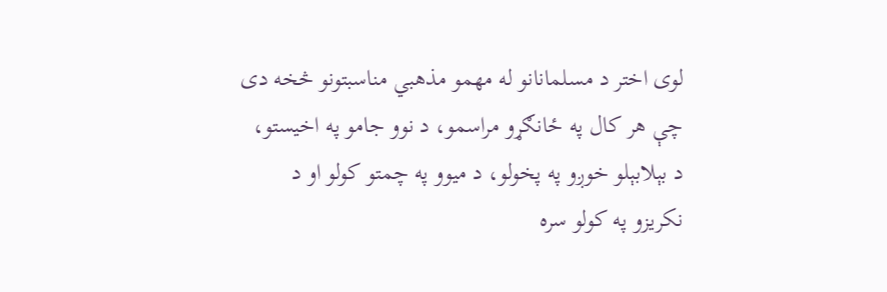لوی اختر د مسلمانانو له مهمو مذهبي مناسبتونو څخه دی چې هر کال په ځانګړو مراسمو، د نوو جامو په اخیستو، د بېلابېلو خوږو په پخولو، د میوو په چمتو کولو او د نکریزو په کولو سره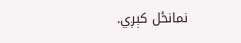نمانځل کېږي.